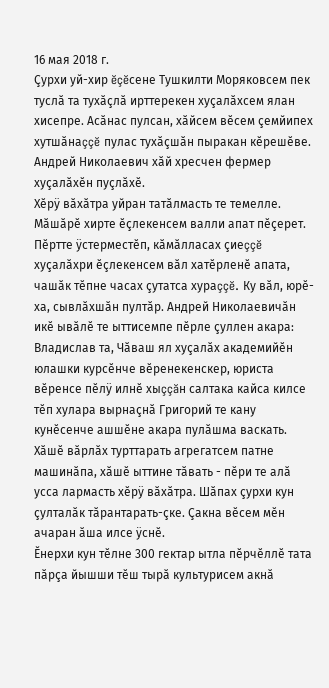16 мая 2018 г.
Çурхи уй-хир ĕçĕсене Тушкилти Моряковсем пек туслă та тухăçлă ирттерекен хуçалăхсем ялан хисепре. Асăнас пулсан, хăйсем вĕсем çемйипех хутшăнаççĕ пулас тухăçшăн пыракан кĕрешĕве. Андрей Николаевич хăй хресчен фермер хуçалăхĕн пуçлăхĕ.
Хĕрÿ вăхăтра уйран татăлмасть те темелле. Мăшăрĕ хирте ĕçлекенсем валли апат пĕçерет. Пĕртте ÿстерместĕп, кăмăлласах çиеççĕ хуçалăхри ĕçлекенсем вăл хатĕрленĕ апата, чашăк тĕпне часах çутатса хураççĕ. Ку вăл, юрĕ-ха, сывлăхшăн пултăр. Андрей Николаевичăн икĕ ывăлĕ те ыттисемпе пĕрле çуллен акара: Владислав та, Чăваш ял хуçалăх академийĕн юлашки курсĕнче вĕренекенскер, юриста вĕренсе пĕлÿ илнĕ хыççăн салтака кайса килсе тĕп хулара вырнаçнă Григорий те кану кунĕсенче ашшĕне акара пулăшма васкать. Хăшĕ вăрлăх турттарать агрегатсем патне машинăпа, хăшĕ ыттине тăвать - пĕри те алă усса лармасть хĕрÿ вăхăтра. Шăпах çурхи кун çулталăк тăрантарать-çке. Çакна вĕсем мĕн ачаран ăша илсе ÿснĕ.
Ĕнерхи кун тĕлне 300 гектар ытла пĕрчĕллĕ тата пăрçа йышши тĕш тырă культурисем акнă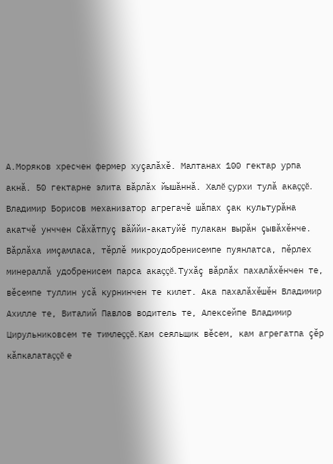А.Моряков хресчен фермер хуçалăхĕ. Малтанах 100 гектар урпа акнă. 50 гектарне элита вăрлăх йышăннă. Халĕ çурхи тулă акаççĕ. Владимир Борисов механизатор агрегачĕ шăпах çак культурăна акатчĕ унччен Сăхăтпуç вăййи-акатуйĕ пулакан вырăн çывăхĕнче. Вăрлăха имçамласа, тĕрлĕ микроудобренисемпе пуянлатса, пĕрлех минераллă удобренисем парса акаççĕ. Тухăç вăрлăх пахалăхĕнчен те, вĕсемпе туллин усă курнинчен те килет. Ака пахалăхĕшĕн Владимир Ахилле те, Виталий Павлов водитель те, Алексейпе Владимир Цирульниковсем те тимлеççĕ. Кам сеяльщик вĕсем, кам агрегатпа çĕр кăпкалатаççĕ е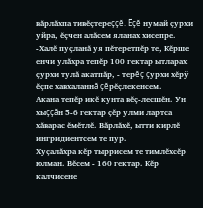вăрлăхпа тивĕçтереççĕ. Ĕçĕ нумай çурхи уйра, ĕçчен алăсем яланах хисепре.
-Халĕ пуçланă уя пĕтеретпĕр те, Кĕрше енчи улăхра тепĕр 100 гектар ытларах çурхи тулă акатпăр, - терĕç çурхи хĕрÿ ĕçпе хавхаланнă çĕрĕçлекенсем.
Акана тепĕр икĕ кунта вĕç-лесшĕн. Ун хыççăн 5-6 гектар çĕр улми лартса хăварас ĕмĕтлĕ. Вăрлăхĕ, ытти кирлĕ ингридиентсем те пур.
Хуçалăхра кĕр тыррисем те тимлĕхсĕр юлман. Вĕсем - 160 гектар. Кĕр калчисене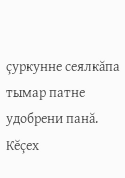çуркунне сеялкăпа тымар патне удобрени панă. Кĕçех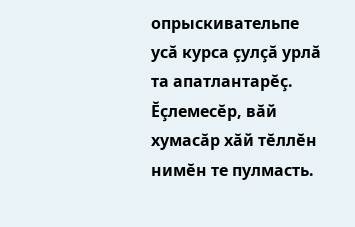опрыскивательпе усă курса çулçă урлă та апатлантарĕç.
Ĕçлемесĕр, вăй хумасăр хăй тĕллĕн нимĕн те пулмасть.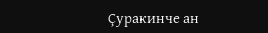Çуракинче ан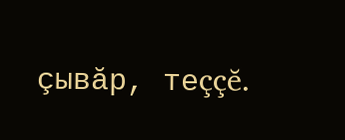çывăр, теççĕ.